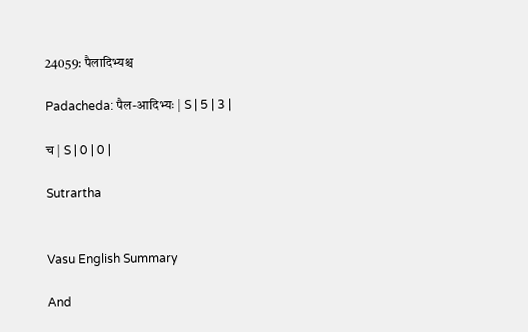24059: पैलादिभ्यश्च

Padacheda: पैल-आदिभ्यः | S | 5 | 3 |

च | S | 0 | 0 |

Sutrartha


Vasu English Summary

And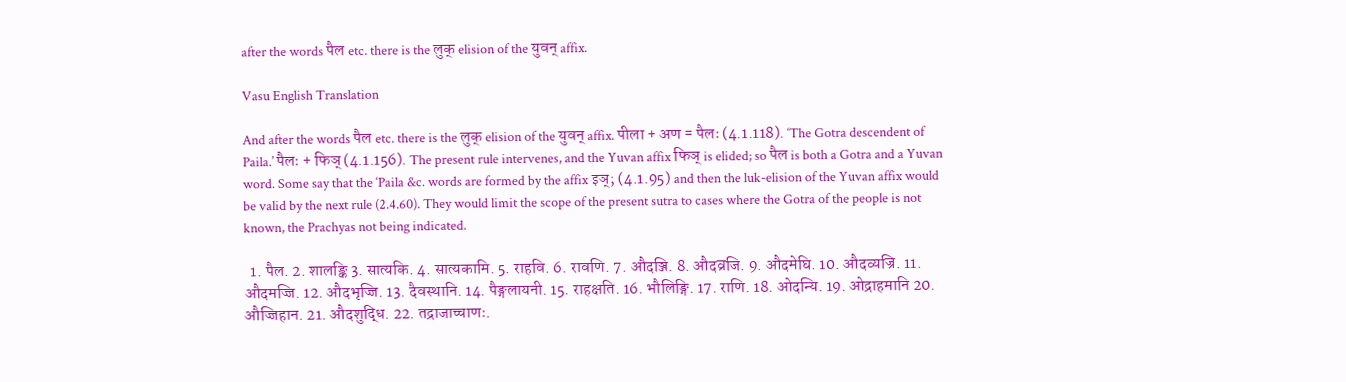after the words पैल etc. there is the लुक् elision of the युवन् affix.

Vasu English Translation

And after the words पैल etc. there is the लुक् elision of the युवन् affix. पीला + अण = पैलः (4.1.118). ‘The Gotra descendent of Paila.’ पैलः + फिञ् (4.1.156). The present rule intervenes, and the Yuvan affix फिञ् is elided; so पैल is both a Gotra and a Yuvan word. Some say that the ‘Paila &c. words are formed by the affix इञ्; (4.1.95) and then the luk-elision of the Yuvan affix would be valid by the next rule (2.4.60). They would limit the scope of the present sutra to cases where the Gotra of the people is not known, the Prachyas not being indicated.

  1. पैल. 2. शालङ्कि 3. सात्यकि. 4. सात्यकामि. 5. राहवि. 6. रावणि. 7. औदञ्जि. 8. औदव्रजि. 9. औदमेघि. 10. औदव्यज्रि. 11. औदमज्जि. 12. औदभृज्जि. 13. दैवस्थानि. 14. पैङ्गलायनी. 15. राहक्षति. 16. भौलिङ्गि. 17. राणि. 18. ओदन्यि. 19. ओद्राहमानि 20. औज्जिहान. 21. औदशुद्धि. 22. तद्राजाच्चाणः.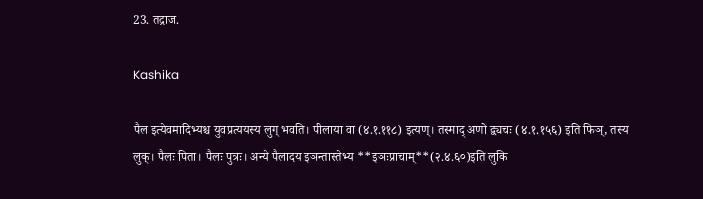23. तद्राज.

Kashika

पैल इत्येवमादिभ्यश्च युवप्रत्ययस्य लुग् भवति। पीलाया वा (४.१.११८) इत्यण्। तस्माद् अणो द्व्यचः (४.१.१५६) इति फिञ्, तस्य लुक्। पैलः पिता। पैलः पुत्रः। अन्ये पैलादय इञन्तास्तेभ्य **इञःप्राचाम्**(२.४.६०)इति लुकि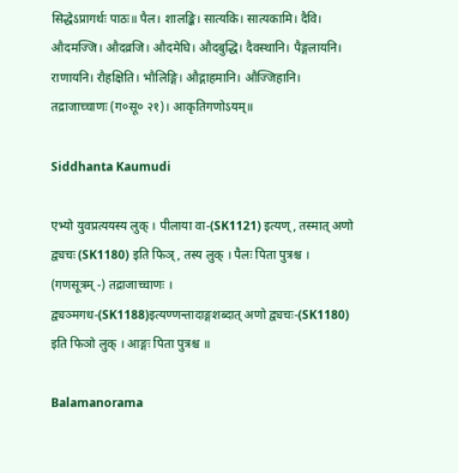सिद्धेऽप्रागर्थः पाठः॥ पैल। शालङ्कि। सात्यकि। सात्यकामि। दैवि। औदमज्जि। औदव्रजि। औदमेघि। औदबुद्धि। दैवस्थानि। पैङ्गलायनि। राणायनि। रौहक्षिति। भौलिङ्गि। औद्गाहमानि। औज्जिहानि। तद्राजाच्चाणः (ग०सू० २१)। आकृतिगणोऽयम्॥

Siddhanta Kaumudi

एभ्यो युवप्रत्ययस्य लुक् । पीलाया वा-(SK1121) इत्यण्, तस्मात् अणो द्व्यचः (SK1180) इति फिञ्, तस्य लुक् । पैलः पिता पुत्रश्च । (गणसूत्रम् -) तद्राजाच्चाणः । द्व्यञ्मगध-(SK1188)इत्यण्णन्तादाङ्गशब्दात् अणो द्व्यचः-(SK1180) इति फिञो लुक् । आङ्गः पिता पुत्रश्च ॥

Balamanorama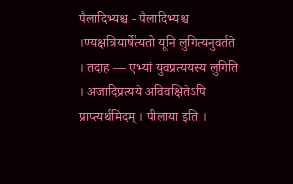पैलादिभ्यश्च - पैलादिभ्यश्च ।ण्यक्षत्रियार्षे॑त्यतो यूनि लुगित्यनुवर्तते । तदाह — एभ्यां युवप्रत्ययस्य लुगिति । अजादिप्रत्यये अविवक्षितेऽपि प्राप्त्यर्थमिदम् । पीलाया इति ।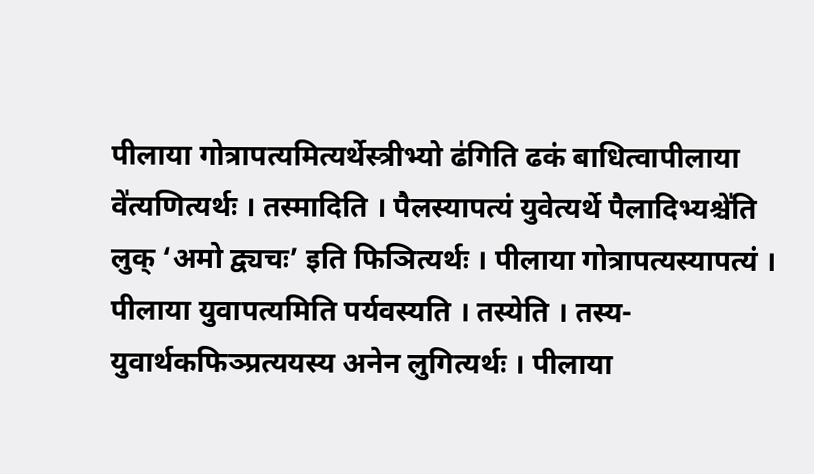पीलाया गोत्रापत्यमित्यर्थेस्त्रीभ्यो ढ॑गिति ढकं बाधित्वापीलाया वे॑त्यणित्यर्थः । तस्मादिति । पैलस्यापत्यं युवेत्यर्थे पैलादिभ्यश्चे॑ति लुक् ‘अमो द्व्यचः’ इति फिञित्यर्थः । पीलाया गोत्रापत्यस्यापत्यं । पीलाया युवापत्यमिति पर्यवस्यति । तस्येति । तस्य-युवार्थकफिञ्प्रत्ययस्य अनेन लुगित्यर्थः । पीलाया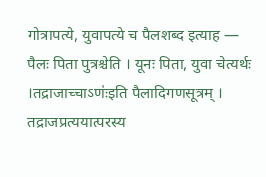गोत्रापत्ये, युवापत्ये च पैलशब्द इत्याह — पैलः पिता पुत्रश्चेति । यूनः पिता, युवा चेत्यर्थः ।तद्राजाच्चाऽणः॑इति पैलादिगणसूत्रम् । तद्राजप्रत्ययात्परस्य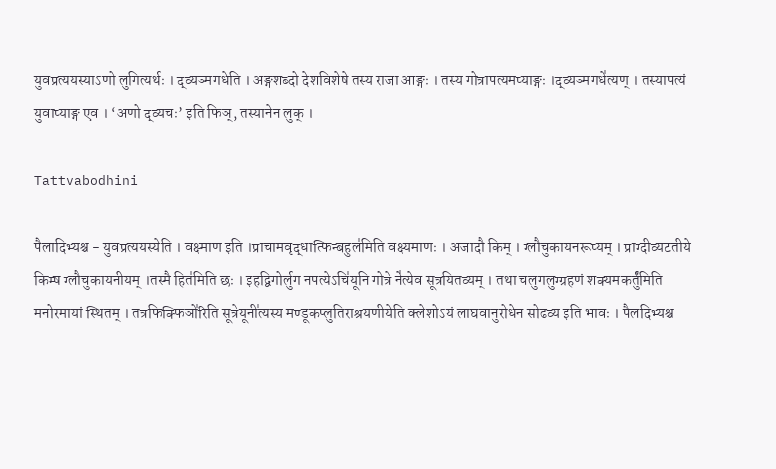युवप्रत्ययस्याऽणो लुगित्यर्थः । द्व्यञ्मगधेति । अङ्गशब्दो देशविशेषे तस्य राजा आङ्गः । तस्य गोत्रापत्यमप्याङ्गः ।द्व्यञ्मगधे॑त्यण् । तस्यापत्यं युवाप्याङ्ग एव । ‘अणो द्व्यचः’ इति फिञ्, तस्यानेन लुक् ।

Tattvabodhini

पैलादिभ्यश्च - युवप्रत्ययस्येति । वक्ष्माण इति ।प्राचामवृद्धात्फिन्बहुल॑मिति वक्ष्यमाणः । अजादौ किम् । ग्लौचुकायनरूप्यम् । प्राग्दीव्यटतीये किम्ष ग्लौचुकायनीयम् ।तस्मै हित॑मिति छः । इहद्विगोर्लुग नपत्येऽचि॑यूनि गोत्रे ने॑त्येव सूत्रयितव्यम् । तथा चलुगलुग्ग्रहणं शक्यमकर्तुं॑मिति मनोरमायां स्थितम् । तत्रफिक्फिञो॑रिति सूत्रेयूनी॑त्यस्य मण्डूकप्लुतिराश्रयणीयेति क्लेशोऽयं लाघवानुरोधेन सोढव्य इति भावः । पैलदिभ्यश्च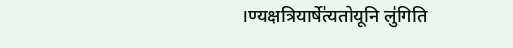।ण्यक्षत्रियार्षे॑त्यतोयूनि लु॑गिति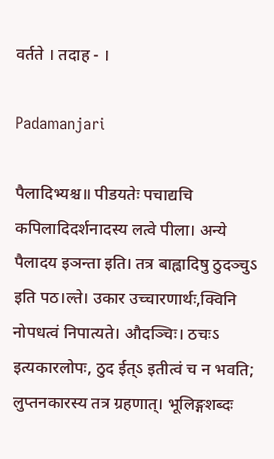वर्तते । तदाह - ।

Padamanjari

पैलादिभ्यश्च॥ पीडयतेः पचाद्यचि कपिलादिदर्शनादस्य लत्वे पीला। अन्ये पैलादय इञन्ता इति। तत्र बाह्वादिषु ठुदञ्चुऽ इति पठ।ल्ते। उकार उच्चारणार्थः,क्विनि नोपधत्वं निपात्यते। औदञ्चिः। ठचःऽ इत्यकारलोपः, ठुद ईत्ऽ इतीत्वं च न भवति; लुप्तनकारस्य तत्र ग्रहणात्। भूलिङ्गशब्दः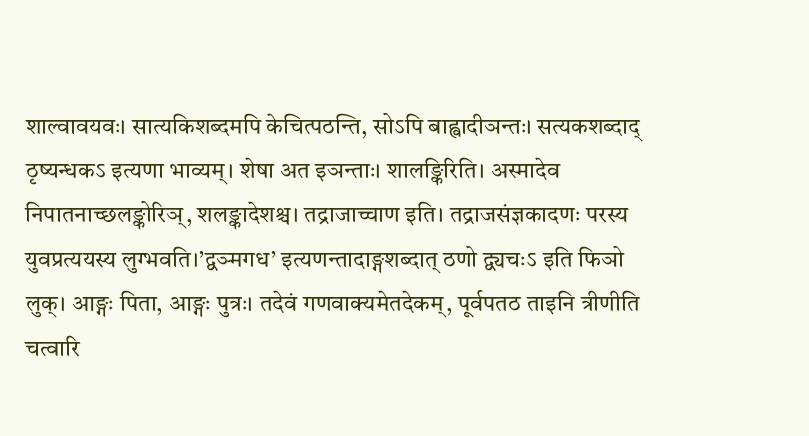शाल्वावयवः। सात्यकिशब्दमपि केचित्पठन्ति, सोऽपि बाह्वादीञन्तः। सत्यकशब्दाद् ठृष्यन्धकऽ इत्यणा भाव्यम्। शेषा अत इञन्ताः। शालङ्किरिति। अस्मादेव निपातनाच्छलङ्कोरिञ्, शलङ्कादेशश्च। तद्राजाच्चाण इति। तद्राजसंज्ञकादणः परस्य युवप्रत्ययस्य लुग्भवति।’द्वञ्मगध’ इत्यणन्तादाङ्गशब्दात् ठणो द्व्यचःऽ इति फिञो लुक्। आङ्गः पिता, आङ्गः पुत्रः। तदेवं गणवाक्यमेतदेकम्, पूर्वपतठ ताइनि त्रीणीति चत्वारि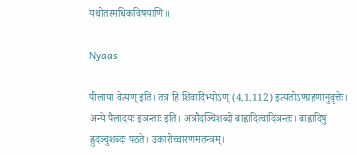यथोतरमधिकविषयाणि॥

Nyaas

पीलाया वेत्यण् इति। तत्र हि शिवादिभ्योऽण् (4.1.112) इत्यतोऽण्ग्रहणानुवृत्तेः। अन्ये पैलादयः इञन्ताः इति। अत्रौदञ्चिशब्दो बाह्वादित्वादिञन्तः। बाह्वादिषु ह्रुदञ्चुशब्दः पठते। उकारोच्चारणमतन्त्रम्।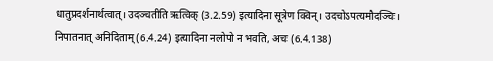धातुप्रदर्शनार्थत्वात्। उदञ्चतीति ऋत्विक् (3.2.59) इत्यादिना सूत्रेण क्विन्। उदचोऽपत्यमौदञ्चिः। निपातनात् अनिदिताम् (6.4.24) इत्यादिना नलोपो न भवति, अचः (6.4.138)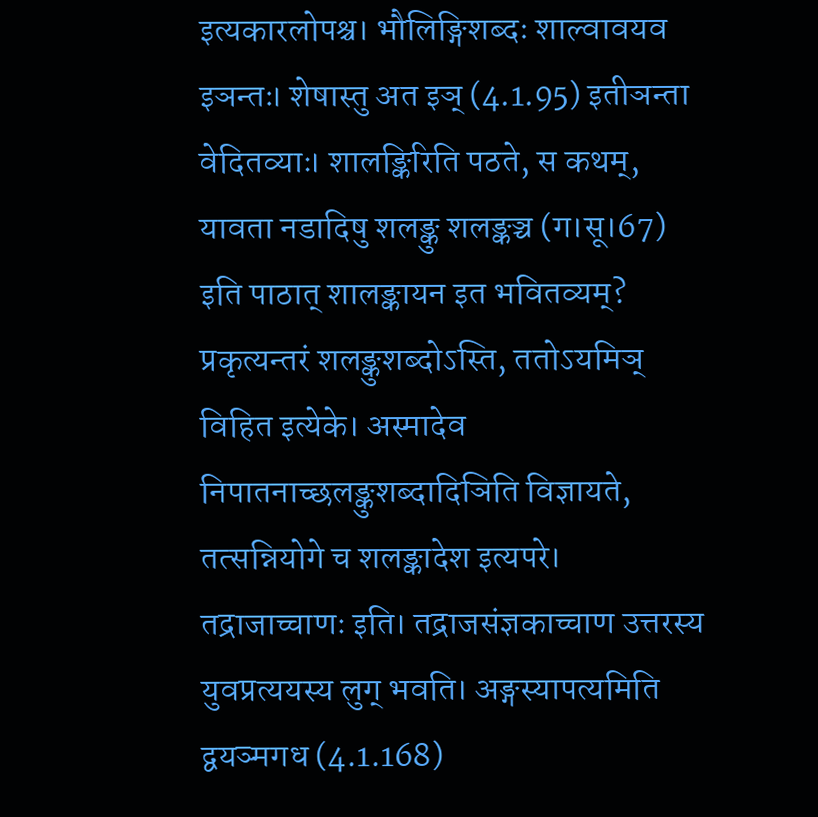इत्यकारलोपश्च। भौलिङ्गिशब्दः शाल्वावयव इञन्तः। शेषास्तु अत इञ् (4.1.95) इतीञन्ता वेदितव्याः। शालङ्किरिति पठते, स कथम्, यावता नडादिषु शलङ्कु शलङ्कञ्च (ग।सू।67) इति पाठात् शालङ्कायन इत भवितव्यम्? प्रकृत्यन्तरं शलङ्कुशब्दोऽस्ति, ततोऽयमिञ् विहित इत्येके। अस्मादेव निपातनाच्छलङ्कुशब्दादिञिति विज्ञायते, तत्सन्नियोगे च शलङ्कादेश इत्यपरे। तद्राजाच्चाणः इति। तद्राजसंज्ञकाच्चाण उत्तरस्य युवप्रत्ययस्य लुग् भवति। अङ्गस्यापत्यमिति द्वयञ्मगध (4.1.168)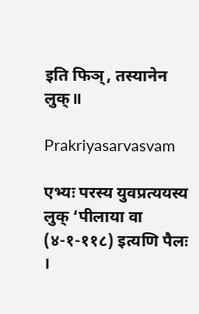इति फिञ्, तस्यानेन लुक्॥

Prakriyasarvasvam

एभ्यः परस्य युवप्रत्ययस्य लुक् ‘पीलाया वा (४-१-११८) इत्यणि पैलः ।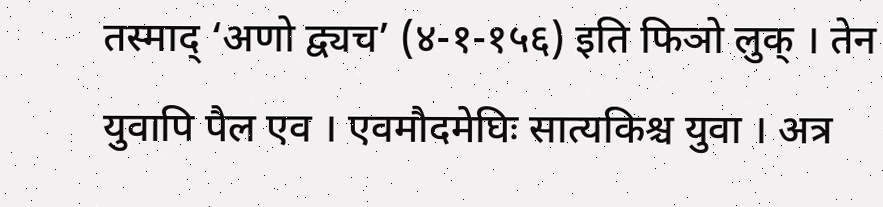तस्माद् ‘अणो द्व्यच’ (४-१-१५६) इति फिञो लुक् । तेन युवापि पैल एव । एवमौदमेघिः सात्यकिश्च युवा । अत्र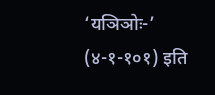‘यञिञोः-’ (४-१-१०१) इति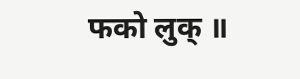फको लुक् ॥